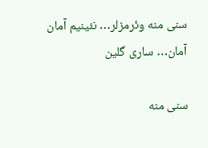سنی منه وئرمزلر… نئینیم آمان آمان… ساری گلین

سنی منه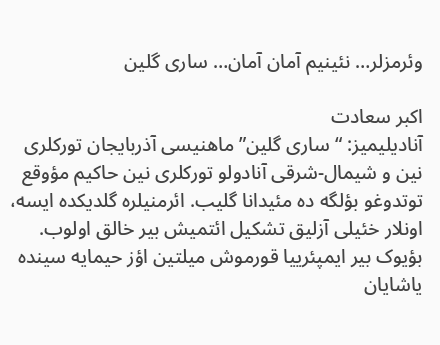وئرمزلر… نئینیم آمان آمان… ساری گلین

اکبر سعادت
آنادیلیمیز: “ساری گلین” ماهنیسی آذربایجان تورکلری نین و شیمال-شرقی آنادولو تورکلری نین حاکیم مؤوقع توتدوغو بؤلگه ده مئیدانا گلیب. ائرمنیلره گلدیکده ایسه، اونلار خئیلی آزلیق تشکیل ائتمیش بیر خالق اولوب. بؤیوک بیر ایمپئرییا قورموش میلتین اؤز حیمایه سینده یاشایان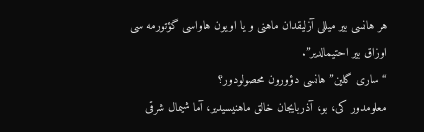هر هانسی بیر میللی آزلیقدان ماهنی و یا اویون هاواسی گؤتورمه سی اوزاق بیر احتیمالدیر”.
“ساری گلین” هانسی دؤورون محصولودور؟
معلومدور کی، بو، آذربایجان خالق ماهنیسیدیر، آما شیمال شرقی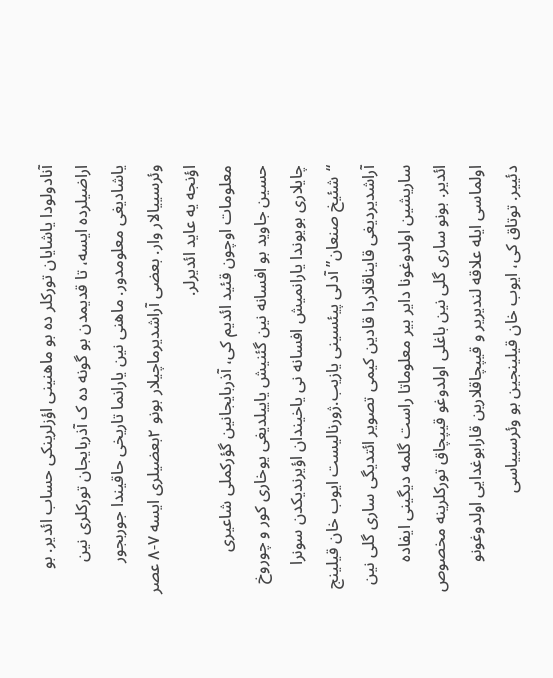آنادولودا یاشایان تورکلر ده بو ماهنینی اؤزلرینکی حساب ائدیر. بو اراضیلرده ایسه، تا قدیمدن بو گونه ده ک آذربایجان تورکلری نین یاشادیغی معلومدور. ماهنی نین یارانما تاریخی حاقیندا جوربجور وئرسییالار وار. بعضی آراشدیرماچیلار بونو ۲بعضیلری ایسه ۷-۸ عصر اؤنجه یه عاید ائدیرلر.
معلومات اوچون قئید ائدیم کی، آذربایجانین گؤرکملی شاعیری حسین جاوید بو افسانه نین گئنیش یاییلدیغی یوخاری کور و چوروخ چایلاری بویوندا یارانمیش افسانه نی یاخیندان اؤیرندیکدن سونرا “شئیخ صنعان” آدلی پیئسینی یازیب.ژورنالیست ایوب خان قیلینج آراشدیردیغی قایناقلاردا قادین کیمی تصویر ائتدیگی ساری گلی نین ساریشین اولدوغونا دایر بیر معلوماتا راست گلمه دیگینی ایفاده ائدیر. بونو ساری گلی نین باغلی اولدوغو قیپچاق تورکلرینه مخصوص اولماسی ایله علاقه لندیریر و قیپچاقلارین قارابوغدایی اولدوغونو دئییر. توتاق کی، ایوب خان قیلینجین بو وئرسییاسی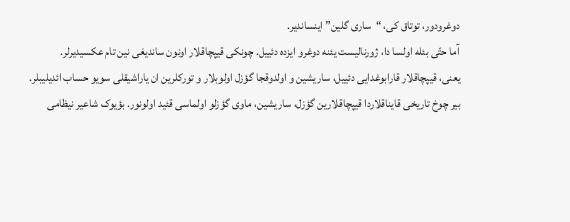دوغرودور، توتاق کی، “ساری گلین” اینساندیر.
آما حتّی بئله اولسا دا، ژورنالیست یئنه دوغرو ایزده دئییل. چونکی قیپچاقلار اونون ساندیغی نین تام عکسیدیرلر.
یعنی، قیپچاقلار قارابوغدایی دئییل، ساریشین و اولدوقجا گؤزل اولوبلار و تورکلرین ان یاراشیقلی سویو حساب ائدیلیبلر.
بیر چوخ تاریخی قایناقلاردا قیپچاقلارین گؤزل، ساریشین، ماوی گؤزلو اولماسی قئید اولونور. بؤیوک شاعیر نیظامی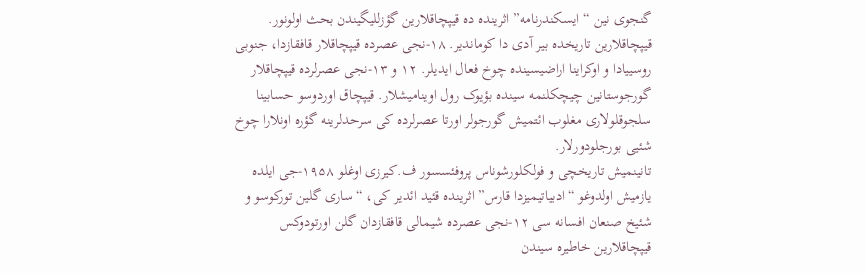گنجوی نین “ایسکندرنامه” اثرینده ده قیپچاقلارین گؤزللیگیندن بحث اولونور.
قیپچاقلارین تاریخده بیر آدی دا کوماندیر. ۱۸-نجی عصرده قیپچاقلار قافقازدا، جنوبی روسییادا و اوکراینا اراضیسینده چوخ فعال ایدیلر. ۱۲ و ۱۳-نجی عصرلرده قیپچاقلار گورجوستانین چیچکلنمه سینده بؤیوک رول اوینامیشلار. قیپچاق اوردوسو حسابینا سلجوقلولاری مغلوب ائتمیش گورجولر اورتا عصرلرده کی سرحدلرینه گؤره اونلارا چوخ شئیی بورجلودورلار.
تانینمیش تاریخچی و فولکلورشوناس پروفئسسور ف.کیرزی اوغلو ۱۹۵۸-جی ایلده یازمیش اولدوغو “ادبیاتیمیزدا قارس” اثرینده قئید ائدیر کی، “ساری گلین تورکوسو و شئیخ صنعان افسانه سی ۱۲-نجی عصرده شیمالی قافقازدان گلن اورتودوکس قیپچاقلارین خاطیره سیندن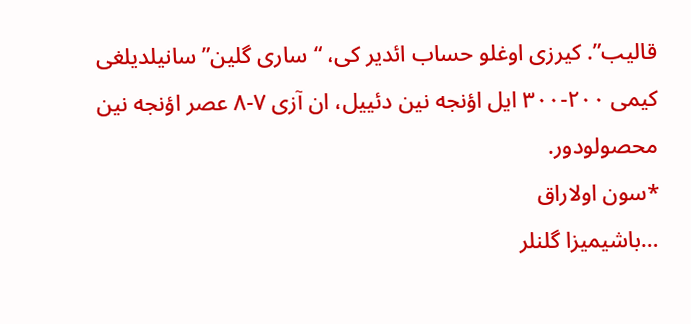قالیب”. کیرزی اوغلو حساب ائدیر کی، “ساری گلین” سانیلدیلغی کیمی ۲۰۰-۳۰۰ ایل اؤنجه نین دئییل، ان آزی ۷-۸ عصر اؤنجه نین محصولودور.
*سون اولاراق
…باشیمیزا گلنلر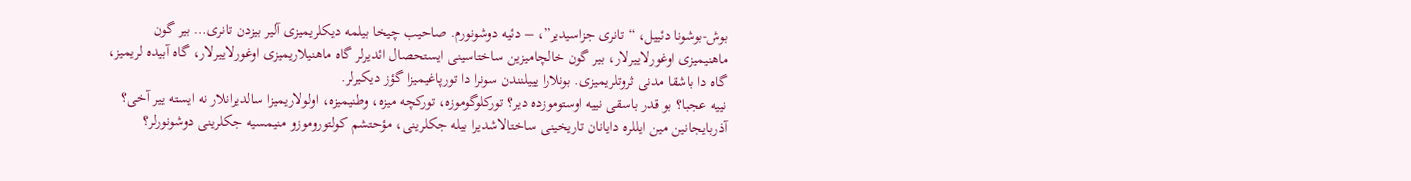بوش-بوشونا دئییل، “تانری جزاسیدیر”، – دئیه دوشونورم. صاحیب چیخا بیلمه دیکلریمیزی آلیر بیزدن تانری… بیر گون ماهنیمیزی اوغورلاییرلار، بیر گون خالچامیزین ساختاسینی ایستحصال ائدیرلر گاه ماهنیلاریمیزی اوغورلاییرلار، گاه آبیده لریمیز، گاه دا باشقا مدنی ثروتلریمیزی. بونلارا یییلنندن سونرا دا تورپاغیمیزا گؤز دیکیرلر.
نییه عجبا؟ بو قدر باسقی نییه اوستوموزده دیر؟ تورکلوگوموزه، تورکچه میزه، وطنیمیزه، اولولاریمیزا سالدیرانلار نه ایسته ییر آخی؟ آذربایجانین مین ایللره دایانان تاریخینی ساختالاشدیرا بیله جکلرینی، مؤحتشم کولتوروموزو منیمسیه جکلرینی دوشونورلر؟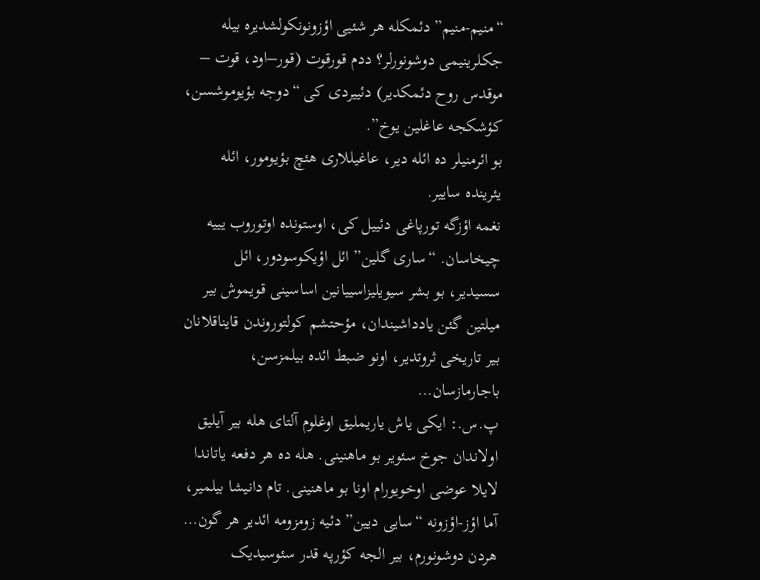“منیم-منیم” دئمکله هر شئیی اؤزونونکولشدیره بیله جکلرینیمی دوشونورلر؟ ددم قورقوت (قور–اود، قوت – موقدس روح دئمکدیر) دئییردی کی “دوجه بؤیوموشسن، کؤشکجه عاغلین یوخ”.
بو ائرمنیلر ده ائله دیر، عاغیللاری هئچ بؤیومور، ائله یئرینده ساییر.
نغمه اؤزگه تورپاغی دئییل کی، اوستونده اوتوروب یییه چیخاسان. “ساری گلین” ائل اؤیکوسودور، ائل سسیدیر، بو بشر سیویلیزاسییانین اساسینی قویموش بیر میلتین گئن یادداشیندان، مؤحتشم کولتوروندن قایناقلانان بیر تاریخی ثروتدیر، اونو ضبط ائده بیلمزسن، باجارمازسان…
پ.س.: ایکی یاش یاریملیق اوغلوم آلتای هله بیر آیلیق اولاندان جوخ سئویر بو ماهنینی. هله ده هر دفعه یاتاندا لایلا عوضی اوخویورام اونا بو ماهنینی. تام دانیشا بیلمیر، آما اؤز-اؤزونه “سایی دیین” دئیه زومزومه ائدیر هر گون… هردن دوشونورم، بیر الجه کؤرپه قدر سئوسیدیک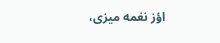اؤز نغمه میزی،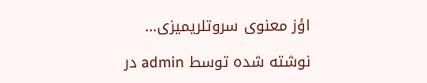اؤز معنوی سروتلریمیزی…

نوشته شده توسط admin در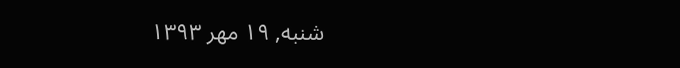شنبه, ۱۹ مهر ۱۳۹۳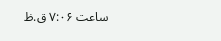ساعت ۷:۰۶ ق.ظ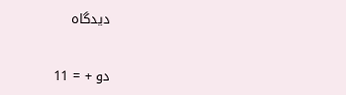دیدگاه


دو + = 11